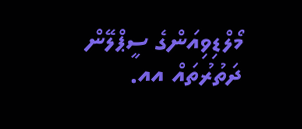މޯލްޑިވިއަންގެ ސީޕްލޭން ދަތުރުތައް އއ.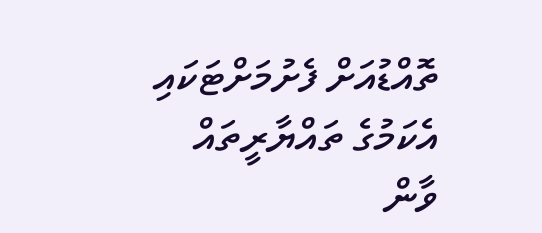ތޮއްޑުއަށް ފެށުމަށްޓަކައި އެކަމުގެ ތައްޔާރީތައް ވާން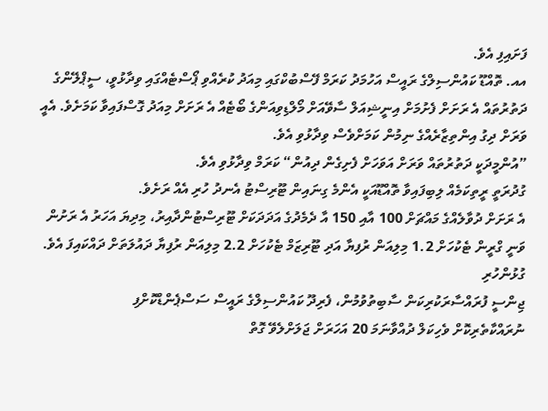ފަށައިފި އެވެ.
އއ. ތޮއްޑޫ ކައުންސިލްގެ ރައީސް އަހުމަދު ކަރަމް ފޭސްބުކްގައި މިއަދު ކުރެއްވި ޕޯސްޓެއްގައި ވިދާޅުވީ، ސީޕްލޭންގެ ދަތުރުތައް އެ ރަށަށް ފެށުމަށް އިނީޝިއަލް ސާވޭއަށް މޯލްޑިވިއަންގެ ބޯޓެއް އެ ރަށަށް މިއަދު ގޮސްފައިވާ ކަމަށެވެ. އެއީ ވަރަށް ދިގު އިންތިޒާރެއްގެ ނިމުން ކަމަށްވެސް ވިދާޅުވި އެވެ.
”އުންމީދަކީ ދަތުރުތައް ވަރަށް އަވަހަށް ފެށިގެން ދިއުން“ ކަރަމް ވިދާޅުވި އެވެ.
ގުދުރަތީ ރީތިކަމެއް ލިބިފައިވާ ތޮއްޑޫއަކީ އެންމެ ގިނައިން ޓޫރިސްޓު އެނދު ހުރި އެއް ރަށެވެ.
އެ ރަށަށް ދުވާލެއްގެ މައްޗަށް 100 އާއި 150 އާ ދެމެދުގެ އަދަދަކަށް ޓޫރިސްޓުންދާއިރު، މިދިޔަ އަހަރު އެ ރަށުން ވަނީ ގްރީން ޓެކުހަށް 1.2 މިލިއަން ރުފިޔާ އަދި ޓޫރިޒަމް ޓެކުހަށް 2.2 މިލިއަން ރުފިޔާ ދައުލަތަށް ދައްކައިފަ އެވެ.
ގުޅުންހުރި
ޖިންސީ ފުރައްސާރަކުރިކަން ސާބިތުވުމުން، ފެރިދޫ ކައުންސިލްގެ ރައީސް ސަސްޕެންޑްކޮށްފި
ނުރައްކާތެރިކޮށް ވެހިކަލް ދުއްވާނަމަ 20 އަހަރަށް ޖަލަށްލެވޭ ގޮތް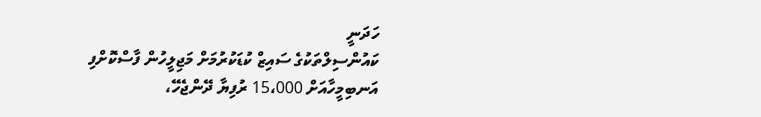ހަދަނީ
ކައުންސިލްތަކުގެ ސައިޒް ކުޑަކުރުމަށް މަޖިލީހުން ފާސްކޮށްފި
އަނބިމީހާއަށް 15،000 ރުފިޔާ ދޭންޖެހޭ،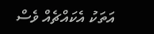އަތަކު އެކައްޗެއް ވެސް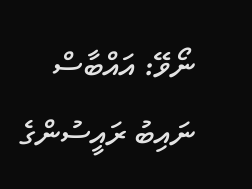ނޯވޭ: އައްބާސް
ނައިބު ރައީސުންގެ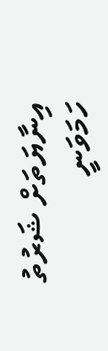އިނާޔަތަށް ޝަރުތު ހަމަވަނީ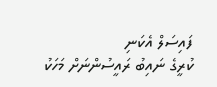ފައިސަލް އެކަނި
ކުރީގެ ނައިބު ރައީސުންނަށް މަހަކު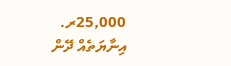25,000ރ. އިނާޔަތެއް ދޭން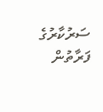ސަރުކާރުގެ ފަރާތުން